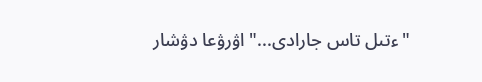"ءتىل تاس جارادى..." اۋرۋعا دۋشار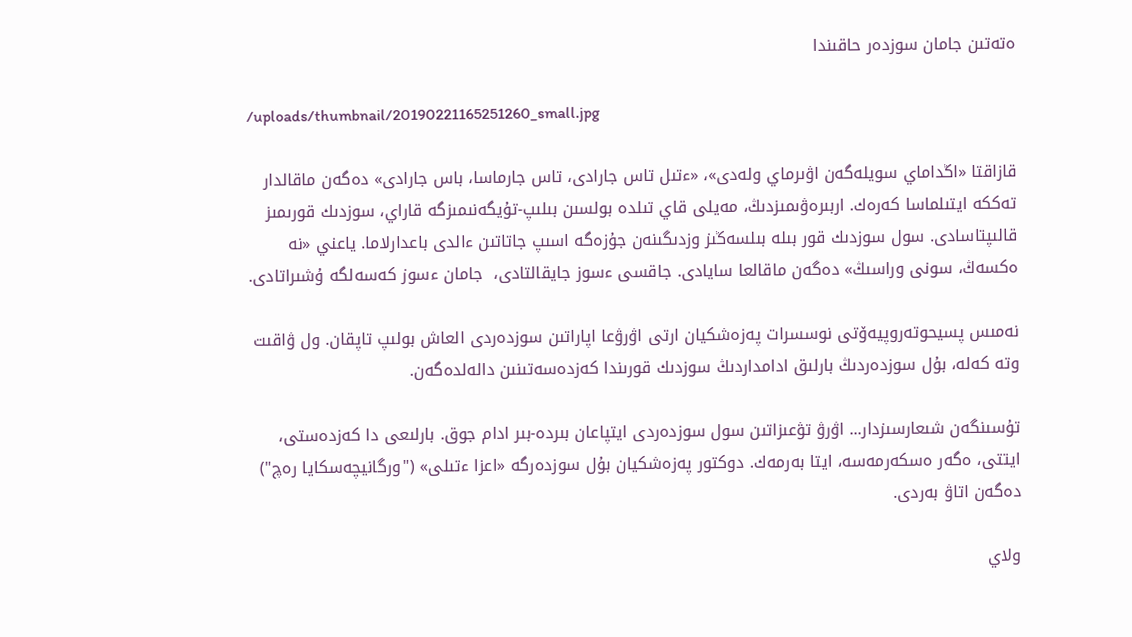ەتەتىن جامان سوزدەر حاقىندا

/uploads/thumbnail/20190221165251260_small.jpg

قازاقتا «اڭداماي سويلەگەن اۋىرماي ولەدى»، «ءتىل تاس جارادى، تاس جارماسا، باس جارادى» دەگەن ماقالدار تەككە ايتىلماسا كەرەك. اربىرەۋىمىزدىڭ، مەيلى قاي تىلدە بولسىن بىلىپ-تۇيگەنىمىزگە قاراي، سوزدىك قورىمىز قالىپتاسادى. سول سوزدىك قور بىلە بىلسەڭىز وزدىگىنەن جۇزەگە اسىپ جاتاتىن ءالدى باعدارلاما. ياعني «نە ەكسەڭ، سونى وراسىڭ» دەگەن ماقالعا سايادى. جاقسى ءسوز جايقالتادى،  جامان ءسوز كەسەلگە ۇشىراتادى.

نەمىس پسيحوتەروپيەۆتى نوسسرات پەزەشكيان ارتى اۋرۋعا اپاراتىن سوزدەردى العاش بولىپ تاپقان. ول ۋاقىت وتە كەلە، بۇل سوزدەردىڭ بارلىق ادامداردىڭ سوزدىك قورىندا كەزدەسەتىنىن دالەلدەگەن.

تۇسىنگەن شىعارسىزدار... اۋرۋ تۋعىزاتىن سول سوزدەردى ايتپاعان بىردە-بىر ادام جوق. بارلىعى دا كەزدەستى، ايتتى، ەگەر ەسكەرمەسە، ايتا بەرمەك. دوكتور پەزەشكيان بۇل سوزدەرگە «اعزا ءتىلى» ("ورگانيچەسكايا رەچ") دەگەن اتاۋ بەردى.

ولاي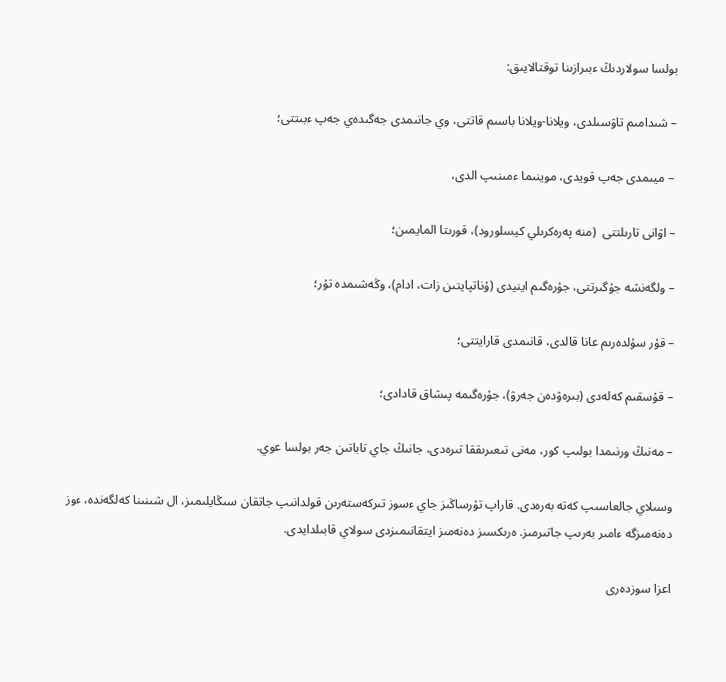بولسا سولاردىڭ ءبىرازىنا توقتالايىق:

– شىدامىم تاۋسىلدى، ويلانا-ويلانا باسىم قاتتى، وي جانىمدى جەگىدەي جەپ ءبىتتى؛

 – ميىمدى جەپ قويدى، موينىما ءمىنىپ الدى،

– اۋانى تارىلتتى  (منە پەرەكرىلي كيسلورود)، قورىتا المايمىن؛

– ولگەنشە جۇگىرتتى، جۇرەگىم اينيدى (ۇناتپايتىن زات، ادام)، وڭەشىمدە تۇر؛

– قۇر سۇلدەرىم عانا قالدى، قانىمدى قارايتتى؛

– قۇسقىم كەلەدى (بىرەۋدەن جەرۋ)، جۇرەگىمە پىشاق قادادى؛

– مەنىڭ ورنىمدا بولىپ كور، مەنى تىعىرىققا تىرەدى، جانىڭ جاي تاباتىن جەر بولسا عوي.

وسىلاي جالعاسىپ كەتە بەرەدى. قاراپ تۇرساڭىز جاي ءسوز تىركەستەرىن قولدانىپ جاتقان سىڭايلىمىز، ال شىنىنا كەلگەندە، ءوز دەنەمىزگە ءامىر بەرىپ جاتىرمىز. ەرىكسىز دەنەمىز ايتقانىمىزدى سولاي قابىلدايدى.

اعزا سوزدەرى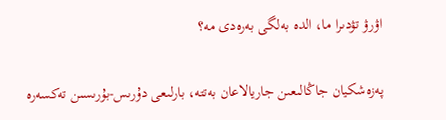اۋرۋ تۋدىرا ما، الدە بەلگى بەرەدى مە؟

پەزەشكيان جاڭالىعىن جاريالاعان بەتتە، بارلىعى دۇرىس-بۇرىسىن تەكسەرە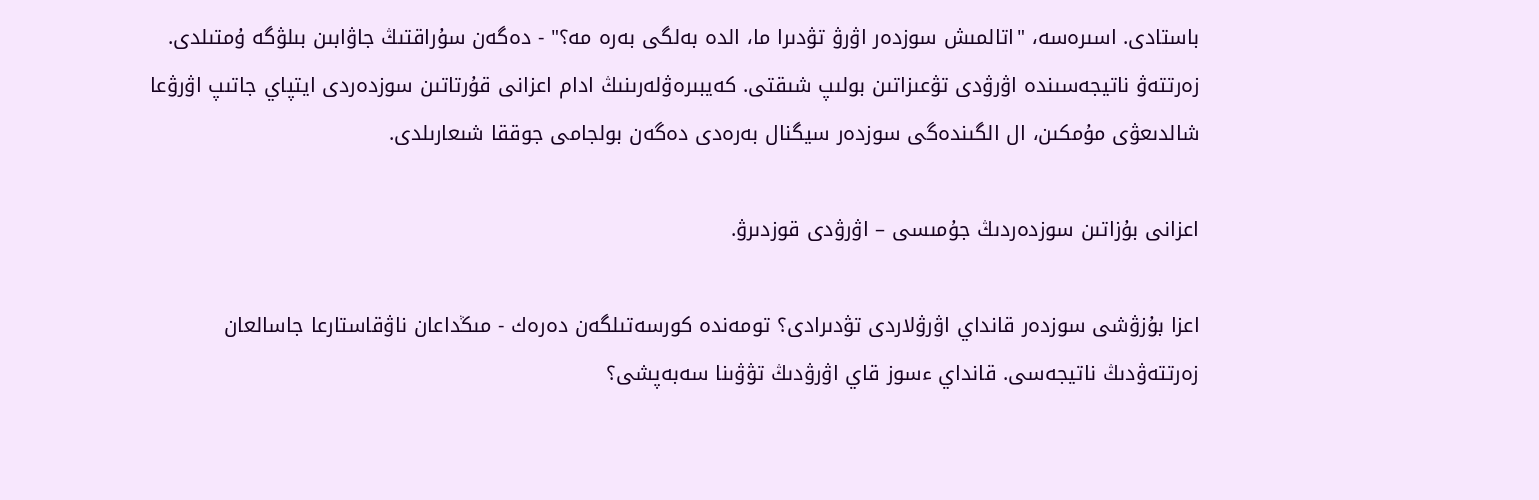باستادى. اسىرەسە، "اتالمىش سوزدەر اۋرۋ تۋدىرا ما، الدە بەلگى بەرە مە؟" - دەگەن سۇراقتىڭ جاۋابىن بىلۋگە ۇمتىلدى. زەرتتەۋ ناتيجەسىندە اۋرۋدى تۋعىزاتىن بولىپ شىقتى. كەيبىرەۋلەرىنىڭ ادام اعزانى قۇرتاتىن سوزدەردى ايتپاي جاتىپ اۋرۋعا شالدىعۋى مۇمكىن، ال الگىندەگى سوزدەر سيگنال بەرەدى دەگەن بولجامى جوققا شىعارىلدى.

اعزانى بۇزاتىن سوزدەردىڭ جۇمىسى – اۋرۋدى قوزدىرۋ.

اعزا بۇزۋشى سوزدەر قانداي اۋرۋلاردى تۋدىرادى؟ تومەندە كورسەتىلگەن دەرەك - مىڭداعان ناۋقاستارعا جاسالعان زەرتتەۋدىڭ ناتيجەسى. قانداي ءسوز قاي اۋرۋدىڭ تۋۋىنا سەبەپشى؟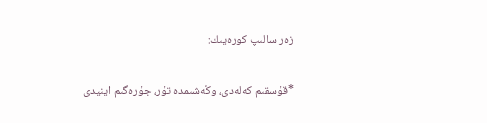زەر سالىپ كورەيىك:

*قۇسقىم كەلەدى، وڭەشىمدە تۇر، جۇرەگىم اينيدى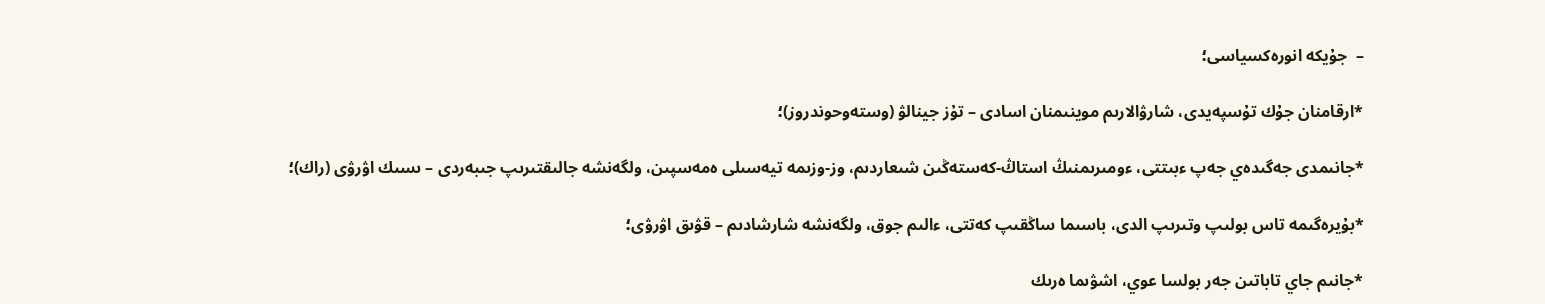–  جۇيكە انورەكسياسى؛

*ارقامنان جۇك تۇسپەيدى، شارۋالارىم موينىمنان اسادى – تۇز جينالۋ (وستەوحوندروز)؛

*جانىمدى جەگىدەي جەپ ءبىتتى، ءومىرىمنىڭ استاڭ-كەستەڭىن شىعاردىم، وز-وزىمە تيەسىلى ەمەسپىن، ولگەنشە جالىقتىرىپ جىبەردى – ىسىك اۋرۋى (راك)؛

*بۇيرەگىمە تاس بولىپ وتىرىپ الدى، باسىما ساڭقىپ كەتتى، ءالىم جوق، ولگەنشە شارشادىم – قۋىق اۋرۋى؛

*جانىم جاي تاباتىن جەر بولسا عوي، اشۋىما ەرىك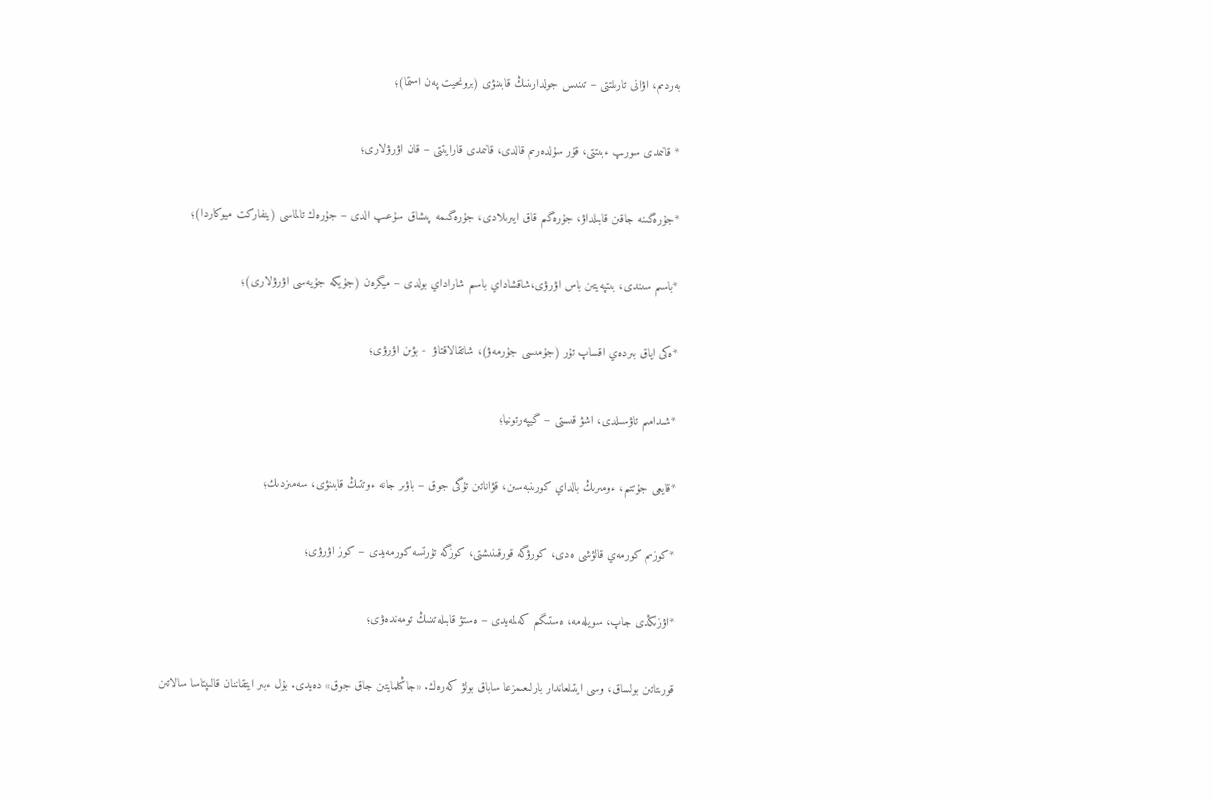بەردىم، اۋانى تارىلتتى – تىنىس جولدارىنىڭ قابىنۋى (برونحيت پەن استما)؛

* قانىمدى سورىپ ءبىتتى، قۇر سۇلدەرىم قالدى، قانىمدى قارايتتى – قان اۋرۋلارى؛

*جۇرەگىنە جاقىن قابىلداۋ، جۇرەگىم قاق ايىرىلادى، جۇرەگىمە پىشاق سۇعىپ الدى – جۇرەك تالماسى (ينفاركت ميوكاردا)؛

*باسىم سىندى، بىتپەيتىن باس اۋرۋى،شاقشاداي باسىم شاراداي بولدى – ميگرەن (جۇيكە جۇيەسى اۋرۋلارى)؛

*ەكى اياق بىردەي اقساپ تۇر (جۇمىسى جۇرمەۋ)، شاتقالاقتاۋ  - بۋىن اۋرۋى؛

*شىدامىم تاۋسىلدى، اشۋ قىستى – گيپەرتونيا؛

*قايعى جۇتتىم، ءومىرىڭ بالداي كورىنبەسىن، قۋاناتىن تۇگى جوق – باۋىر جانە ءوتتىڭ قابىنۋى، سەمىزدىك؛

*كوزىم كورمەي قالۋشى ەدى، كورۋگە قورقىنىشتى، كوزگە تۇرتسە كورمەيدى – كوز اۋرۋى؛

*اۋزىڭدى جاپ، سويلەمە، ەستىگىم كەلمەيدى – ەستۋ قابىلەتىنىڭ تومەندەۋى؛

قورىتاتىن بولساق، وسى ايتىلعاندار بارلىعىمزعا ساباق بولۋ كەرەك. «جاڭىلمايتىن جاق جوق» دەيدى. بۇل ءبىر ايتقاننان قالىپتاسا سالاتىن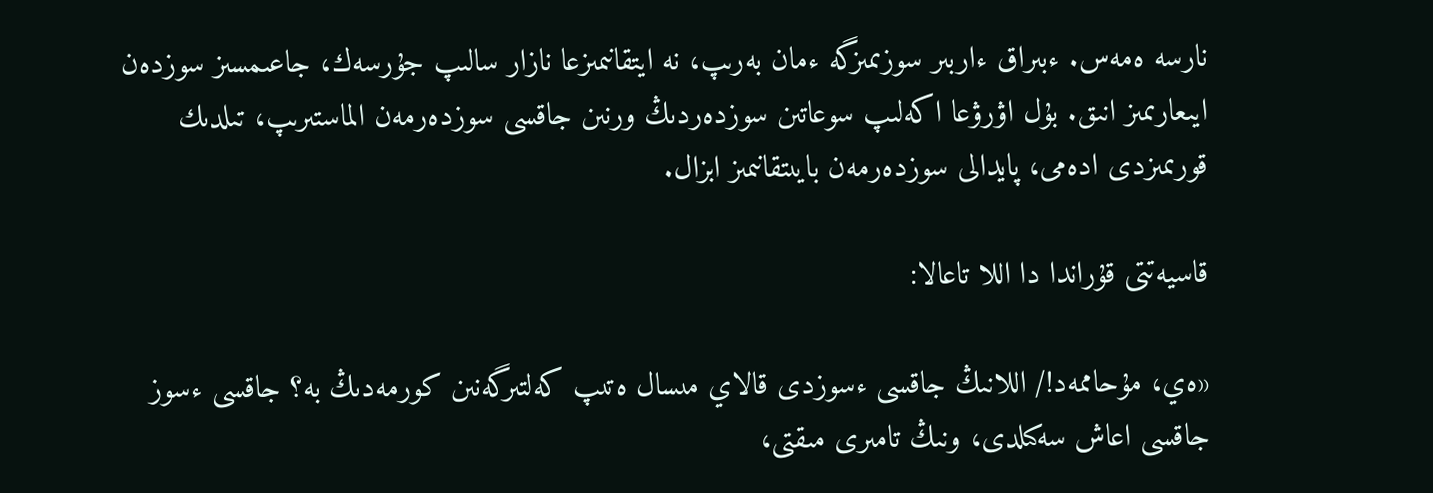نارسە ەمەس. ءبىراق ءاربىر سوزىمىزگە ءمان بەرىپ، نە ايتقانىمىزعا نازار سالىپ جۇرسەك، جاعىمسىز سوزدەن ايىعارىمىز انىق. بۇل اۋرۋعا اكەلىپ سوعاتىن سوزدەردىڭ ورنىن جاقسى سوزدەرمەن الماستىرىپ، تىلدىك قورىمىزدى ادەمى، پايدالى سوزدەرمەن بايىتقانىمىز ابزال.

قاسيەتتى قۇراندا دا اللا تاعالا:

«ەي، مۇحاممەد!/ اللانىڭ جاقسى ءسوزدى قالاي مىسال ەتىپ كەلتىرگەنىن كورمەدىڭ بە؟ جاقسى ءسوز جاقسى اعاش سەكىلدى، ونىڭ تامىرى مىقتى،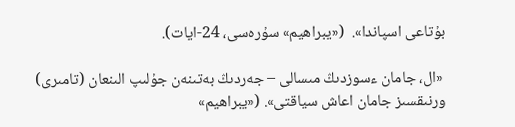بۇتاعى اسپاندا».  («يبراھيم» سۇرەسى، 24-ايات).

 «ال، جامان ءسوزدىڭ مىسالى – جەردىڭ بەتىنەن جۇلىپ الىنعان (تامىرى) ورنىقسىز جامان اعاش سياقتى». («يبراھيم»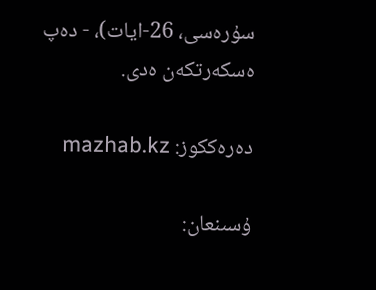سۇرەسى، 26-ايات)، - دەپ ەسكەرتكەن ەدى.

دەرەككوز: mazhab.kz

ۇسىنعان: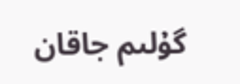گۇلىم جاقان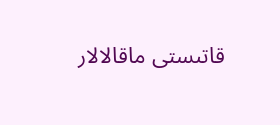قاتىستى ماقالالار